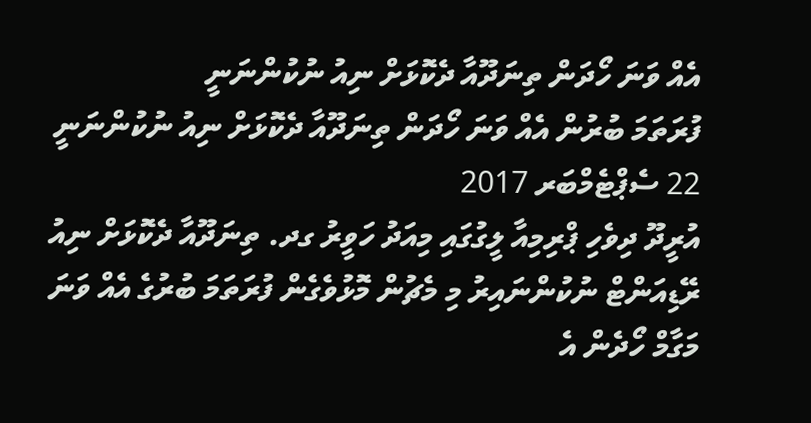އެއް ވަނަ ހޯދަން ތިނަދޫއާ ދެކޮޅަށް ނިއު ނުކުންނަނީ
ފުރަތަމަ ބުރުން އެއް ވަނަ ހޯދަން ތިނަދޫއާ ދެކޮޅަށް ނިއު ނުކުންނަނީ
22 ސެޕްޓެމްބަރ 2017
އުރީދޫ ދިވެހި ޕްރިމިއާ ލީގުގައި މިއަދު ހަވީރު ގދ. ތިނަދޫއާ ދެކޮޅަށް ނިއު ރޭޑިއަންޓް ނުކުންނައިރު މި މެޗުން މޮޅުވެގެން ފުރަތަމަ ބުރުގެ އެއް ވަނަ މަގާމް ހޯދެން އެ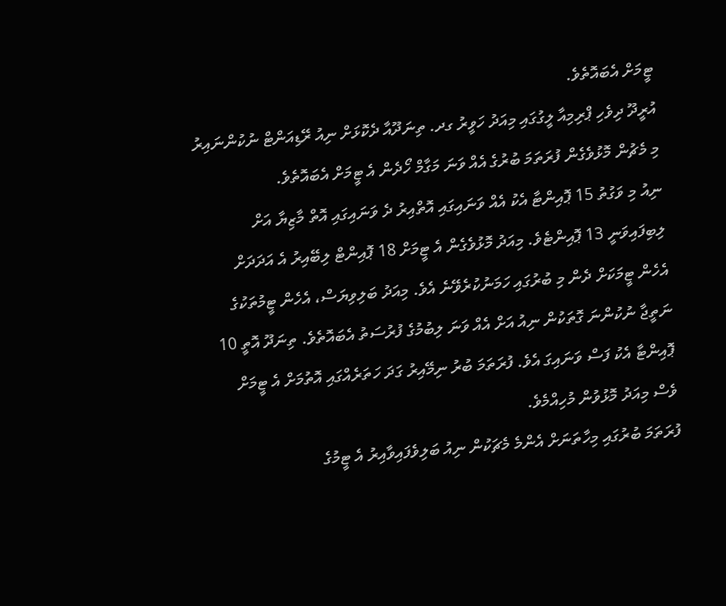ޓީމަށް އެބައޮތެވެ.
އުރީދޫ ދިވެހި ޕްރިމިއާ ލީގުގައި މިއަދު ހަވީރު ގދ. ތިނަދޫއާ ދެކޮޅަށް ނިއު ރޭޑިއަންޓް ނުކުންނައިރު މި މެޗުން މޮޅުވެގެން ފުރަތަމަ ބުރުގެ އެއް ވަނަ މަގާމް ހޯދެން އެ ޓީމަށް އެބައޮތެވެ.
ނިއު މި ވަގުތު 15 ޕޮއިންޓާ އެކު އެއް ވަނައިގައި އޮތްއިރު ދެ ވަނައިގައި އޮތް މާޒިޔާ އަށް ލިބިފައިވަނީ 13 ޕޮއިންޓެވެ. މިއަދު މޮޅުވެގެން އެ ޓީމަށް 18 ޕޮއިންޓް ލިބޭއިރު އެ އަދަދަށް އެހެން ޓީމަކަށް ދެން މި ބުރުގައި ހަމަނުކުރެވޭނެ އެވެ. މިއަދު ބަލިވިޔަސް، އެހެން ޓީމުތަކުގެ ނަތީޖާ ނުކުންނަ ގޮތަކުން ނިއު އަށް އެއް ވަނަ ލިބުމުގެ ފުރުސަތު އެބައޮތެވެ. ތިނަދޫ އޮތީ 10 ޕޮއިންޓާ އެކު ފަސް ވަނައިގަ އެވެ. ފުރަތަމަ ބުރު ނިމޭއިރު ގަދަ ހަތަރެއްގައި އޮތުމަށް އެ ޓީމަށް ވެސް މިއަދު މޮޅުވުން މުހިއްމެވެ.
ފުރަތަމަ ބުރުގައި މިހާތަނަށް އެންމެ މެޗަކުން ނިއު ބަލިވެފައިވާއިރު އެ ޓީމުގެ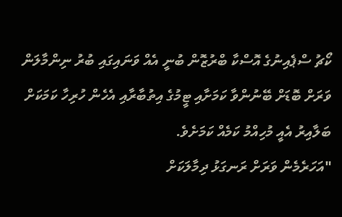ކޯޗު ސްޕެއިނުގެ އޮސްކާ ބްރުޒޮން ބުނީ އެއް ވަނައިގައި ބުރު ނިންމާލަން ވަރަށް ބޮޑަށް ބޭނުންވާ ކަމަށާއި ޓީމުގެ އިތުބާރާއި އެހެން ހުރިހާ ކަމަކަށް ބަލާއިރު އެއީ މުހިއްމު ކަމެއް ކަމަށެވެ.
"އަހަރެމެން ވަރަށް ރަނގަޅު ދިމާލަކަށް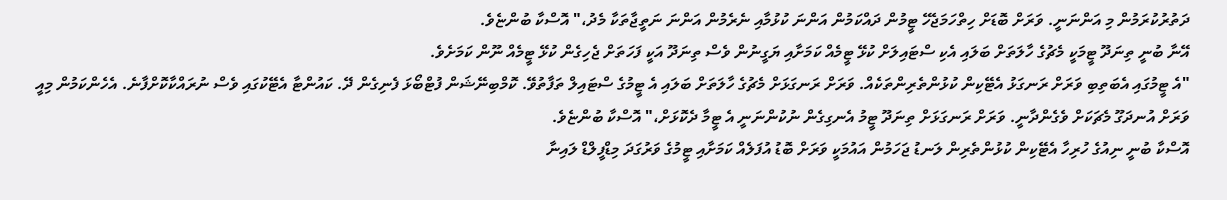ދަތުރުކުރަމުން މި އަންނަނީ. ވަރަށް ބޮޑަށް ހިތްހަމަޖެހޭ ޓީމުން ދައްކަމުން އަންނަ ކުޅުމާއި ނެރެމުން އަންނަ ނަތީޖާތަކާ މެދު،" އޮސްކާ ބުންޏެވެ.
އޭނާ ބުނީ ތިނަދޫ ޓީމަކީ މެޗުގެ ހާލަތަށް ބަލައި އެކި ސްޓައިލަށް ކުޅޭ ޓީމެއް ކަމަށާއި ޔަގީނުން ވެސް ތިނަދޫ އަކީ ފަހަތަށް ޖެހިގެން ކުޅޭ ޓީމެއް ނޫން ކަމަށެވެ.
"އެ ޓީމުގައި އެބަތިބި ވަރަށް ރަނގަޅު އެޓޭކިން ކުޅުންތެރިންތަކެއް. ވަރަށް ރަނގަޅަށް މެޗުގެ ހާލަތަށް ބަލައި އެ ޓީމުގެ ސްޓައިލް ތަފާތުވޭ. ކޮމްބިނޭޝަން ފުޓްބޯޅަ ފެނިގެން ދޭ. ކައުންޓާ އެޓޭކުގައި ވެސް ނުރައްކާކޮށްފާނެ. އެހެންކަމުން މިއީ ވަރަށް އުނދަގޫ މެޗަކަށް ވެގެންދާނީ. ވަރަށް ރަނގަޅަށް ތިނަދޫ ޓީމު އެނގިގެން ނުކުންނަނީ އެ ޓީމާ ދެކޮޅަށް،" އޮސްކާ ބުންޏެވެ.
އޮސްކާ ބުނީ ނިއުގެ ހުރިހާ އެޓޭކިން ކުޅުންތެރިން ލަނޑު ޖަހަމުން އައުމަކީ ވަރަށް ބޮޑު އުފަލެއް ކަމަށާއި ޓީމުގެ ވަރުގަދަ މިޑްފީލްޑް ލައިނާ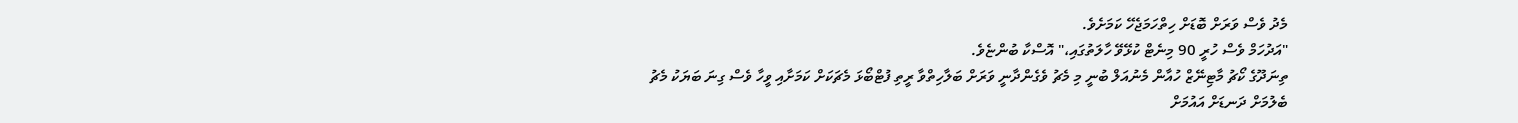މެދު ވެސް ވަރަށް ބޮޑަށް ހިތްހަމަޖެހޭ ކަމަށެވެ.
"އަދުހަމް ވެސް ހުރީ 90 މިނެޓް ކުޅޭވޭ ހާލަތުގައި،" އޮސްކާ ބުންޏެވެ.
ތިނަދޫގެ ކޯޗު މާޓިނޭޒް ހުއާން މެނުއަލް ބުނީ މި މެޗު ވެގެންދާނީ ވަރަށް ބަލާހިތްވާ ރީތި ފުޓްބޯޅަ މެޗަކަށް ކަމަށާއި ވީހާ ވެސް ގިނަ ބަޔަކު މެޗު ބެލުމަށް ދަނޑަށް އައުމަށް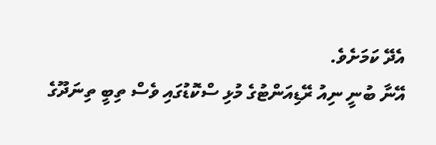އެދޭ ކަމަށެވެ.
އޭނާ ބުނީ ނިއު ރޭޑިއަންޓުގެ މުޅި ސްކޮޑުގައި ވެސް ތިބީ ތިނަދޫގެ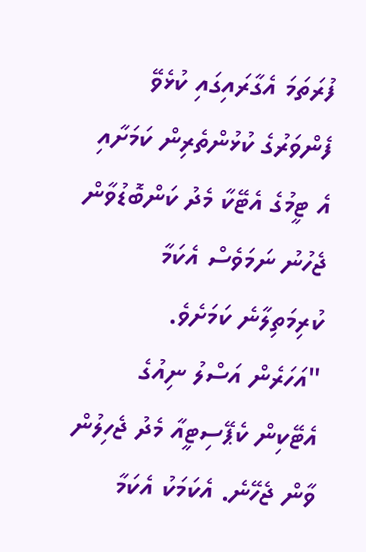ފުރަތަމަ އެގާރައިގައި ކުޅެވޭ ފެންވަރުގެ ކުޅުންތެރިން ކަމަށާއި އެ ޓީމުގެ އެޓޭކާ މެދު ކަންބޮޑުވާން ޖެހުނު ނަމަވެސް އެކަމާ ކުރިމަތިލާނެ ކަމަށެވެ.
"އަހަރެން އަސްލު ނިއުގެ އެޓޭކިން ކެޕޭސިޓީއާ މެދު ޖެހިލުން ވާން ޖެހޭނެ. އެކަމަކު އެކަމާ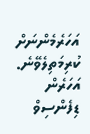އަހަރެމެންނަށް ކުރިމަތިލެވޭނެ. އަހަރެން ޑިފެންސިވް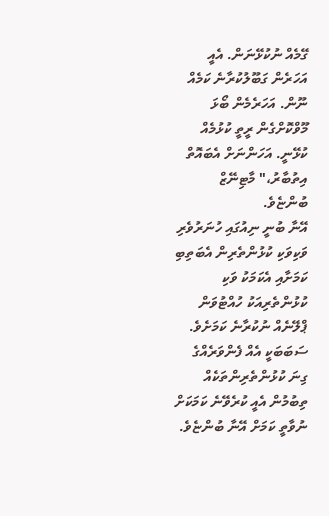ގޭމެއް ނުކުޅޭނަން. އެއީ އަހަރެން ގަބޫލުކުރާނެ ކަމެއް ނޫން. އަހަރެމެން ބޯޅަ މޫވްކޮށްގެން ރީތީ ކުޅުމެއް ކުޅޭނީ. އަހަންނަށް އެބައޮތް އިތުބާރު،" މާޓިނޭޒް ބުންޏެވެ.
އޭނާ ބުނީ ނިއުގައި ހުނަރުވެރި ވަކިވަކި ކުޅުންތެރިން އެބަތިބި ކަމަށާއި އެކަމަކު ވަކި ކުޅުންތެރިއަކު ހުއްޓުވަން ޕްލޭނެއް ނުކުރާނެ ކަމަށެވެ. ސަބަބަކީ އެއް ފެންވަރެއްގެ ގިނަ ކުޅުންތެރިންތަކެއް ތިބުމުން އެއީ ކުރެވޭނެ ކަމަކަށް ނުވާތީ ކަމަށް އޭނާ ބުންޏެވެ.